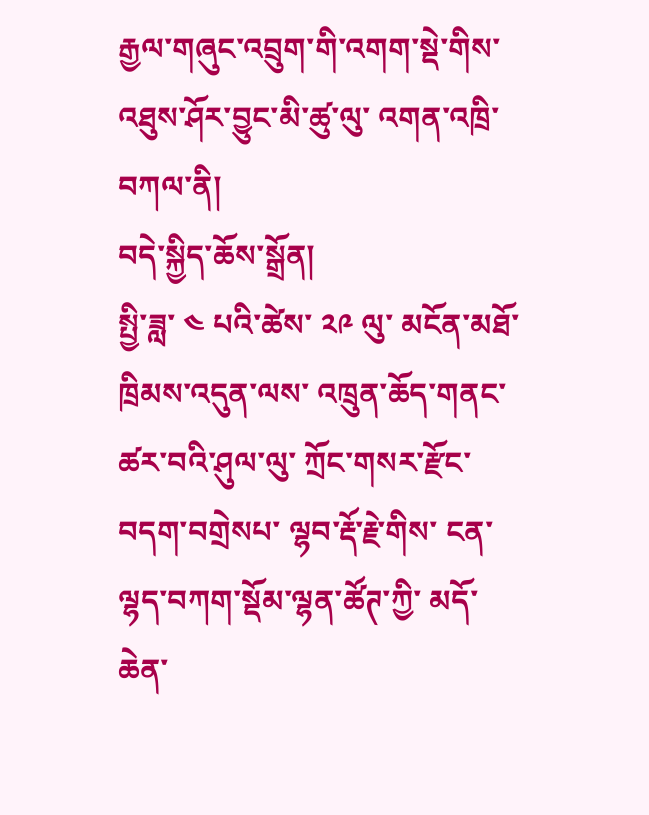རྒྱལ་གཞུང་འབྲུག་གི་འགག་སྡེ་གིས་ འཐུས་ཤོར་བྱུང་མི་ཚུ་ལུ་ འགན་འཁྲི་བཀལ་ནི།
བདེ་སྐྱིད་ཆོས་སྒྲོན།
སྤྱི་ཟླ་ ༤ པའི་ཚེས་ ༢༩ ལུ་ མངོན་མཐོ་ཁྲིམས་འདུན་ལས་ འཁྲུན་ཆོད་གནང་ཚར་བའི་ཤུལ་ལུ་ ཀྲོང་གསར་རྫོང་བདག་བགྲེསཔ་ ལྷབ་རྡོ་རྗེ་གིས་ ངན་ལྷད་བཀག་སྡོམ་ལྷན་ཚོཊ་ཀྱི་ མདོ་ཆེན་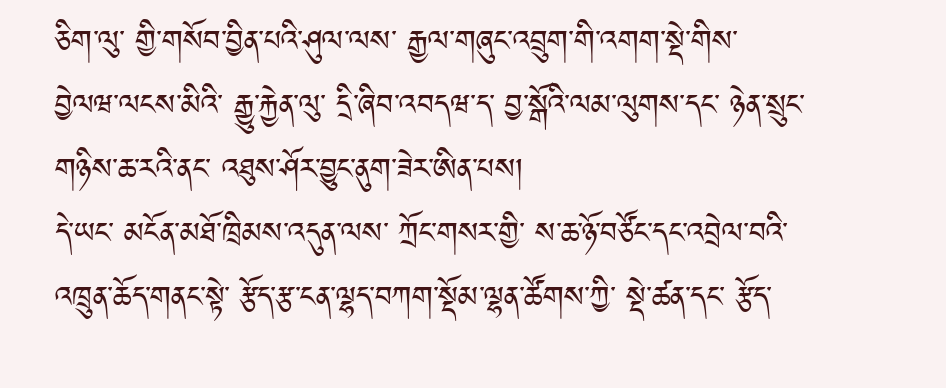ཅིག་ལུ་ གྱི་གསོབ་བྱིན་པའི་ཤུལ་ལས་ རྒྱལ་གཞུང་འབྲུག་གི་འགག་སྡེ་གིས་ བྱེལཝ་ལངས་མིའི་ རྒྱུ་རྐྱེན་ལུ་ དྲི་ཞིབ་འབདཝ་ད་ བྱ་སྒོའི་ལམ་ལུགས་དང་ ཉེན་སྲུང་གཉིས་ཆ་རའི་ནང་ འཐུས་ཤོར་བྱུང་ནུག་ཟེར་ཨིན་པས།
དེ་ཡང་ མངོན་མཐོ་ཁྲིམས་འདུན་ལས་ ཀྲོང་གསར་གྱི་ ས་ཆ་ཉོ་བཙོང་དང་འབྲེལ་བའི་ འཁྲུན་ཆོད་གནང་སྟེ་ རྩོད་རྩ་ངན་ལྷད་བཀག་སྡོམ་ལྷན་ཚོགས་ཀྱི་ སྡེ་ཚན་དང་ རྩོད་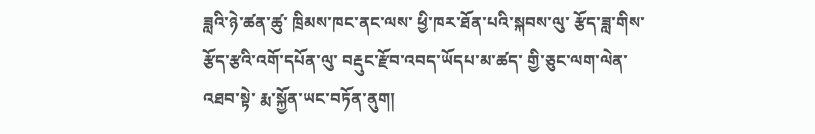ཟླའི་ཉེ་ཚན་ཚུ་ ཁྲིམས་ཁང་ནང་ལས་ ཕྱི་ཁར་ཐོན་པའི་སྐབས་ལུ་ རྩོད་ཟླ་གིས་ རྩོད་རྩའི་འགོ་དཔོན་ལུ་ བརྡུང་རྫོབ་འབད་ཡོདཔ་མ་ཚད་ གྱི་ཅུང་ལག་ལེན་འཐབ་སྟེ་ རྨ་སྐྱོན་ཡང་བཏོན་ནུག།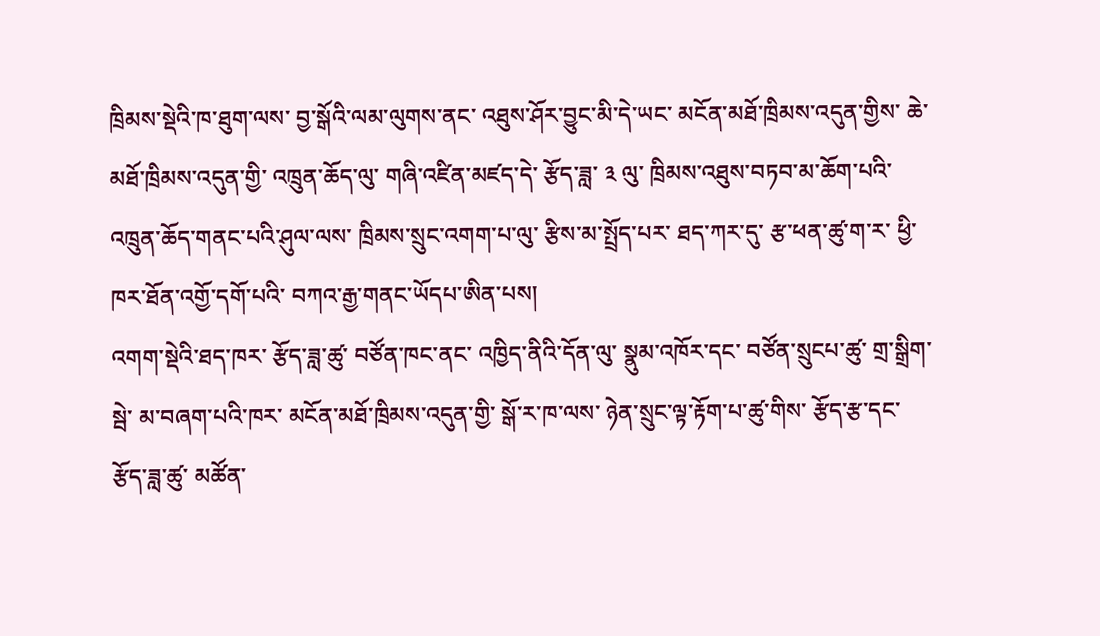ཁྲིམས་སྡེའི་ཁ་ཐུག་ལས་ བྱ་སྒོའི་ལམ་ལུགས་ནང་ འཐུས་ཤོར་བྱུང་མི་དེ་ཡང་ མངོན་མཐོ་ཁྲིམས་འདུན་གྱིས་ ཆེ་མཐོ་ཁྲིམས་འདུན་གྱི་ འཁྲུན་ཆོད་ལུ་ གཞི་འཛིན་མཛད་དེ་ རྩོད་ཟླ་ ༣ ལུ་ ཁྲིམས་འཐུས་བཏབ་མ་ཆོག་པའི་ འཁྲུན་ཆོད་གནང་པའི་ཤུལ་ལས་ ཁྲིམས་སྲུང་འགག་པ་ལུ་ རྩིས་མ་སྤྲོད་པར་ ཐད་ཀར་དུ་ རྩ་ཕན་ཚུ་ག་ར་ ཕྱི་ཁར་ཐོན་འགྱོ་དགོ་པའི་ བཀའ་རྒྱ་གནང་ཡོདཔ་ཨིན་པས།
འགག་སྡེའི་ཐད་ཁར་ རྩོད་ཟླ་ཚུ་ བཙོན་ཁང་ནང་ འཁྱིད་ནིའི་དོན་ལུ་ སྣུམ་འཁོར་དང་ བཙོན་སྲུངཔ་ཚུ་ གྲ་སྒྲིག་སྦེ་ མ་བཞག་པའི་ཁར་ མངོན་མཐོ་ཁྲིམས་འདུན་གྱི་ སྒོ་ར་ཁ་ལས་ ཉེན་སྲུང་ལྟ་རྟོག་པ་ཚུ་གིས་ རྩོད་རྩ་དང་ རྩོད་ཟླ་ཚུ་ མཚོན་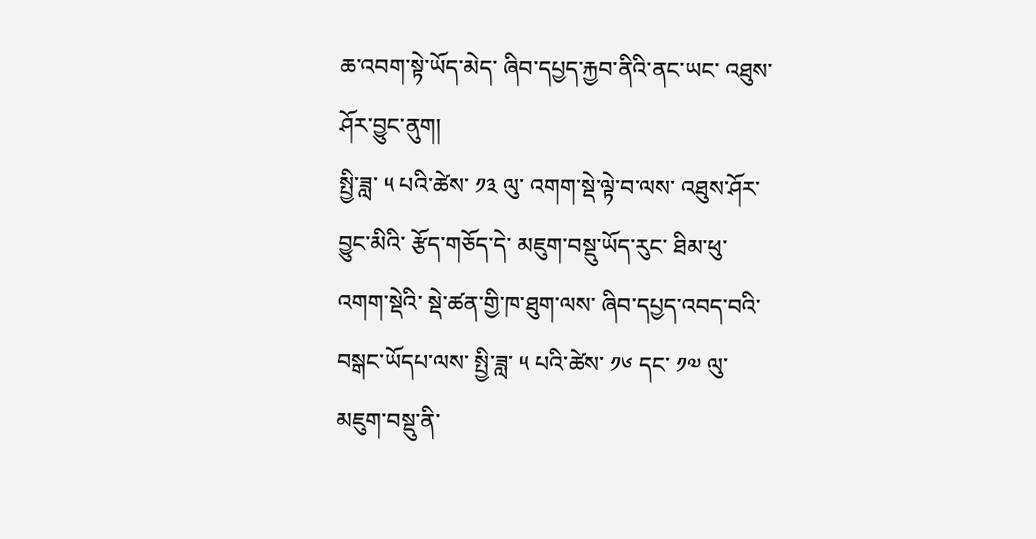ཆ་འབག་སྟེ་ཡོད་མེད་ ཞིབ་དཔྱད་རྐྱབ་ནིའི་ནང་ཡང་ འཐུས་ཤོར་བྱུང་ནུག།
སྤྱི་ཟླ་ ༥ པའི་ཚེས་ ༡༣ ལུ་ འགག་སྡེ་ལྟེ་བ་ལས་ འཐུས་ཤོར་བྱུང་མིའི་ རྩོད་གཅོད་དེ་ མཇུག་བསྡུ་ཡོད་རུང་ ཐིམ་ཕུ་འགག་སྡེའི་ སྡེ་ཚན་གྱི་ཁ་ཐུག་ལས་ ཞིབ་དཔྱད་འབད་བའི་བསྒང་ཡོདཔ་ལས་ སྤྱི་ཟླ་ ༥ པའི་ཚེས་ ༡༦ དང་ ༡༧ ལུ་ མཇུག་བསྡུ་ནི་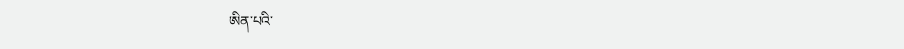ཨིན་པའི་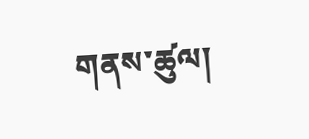གནས་ཚུལ།